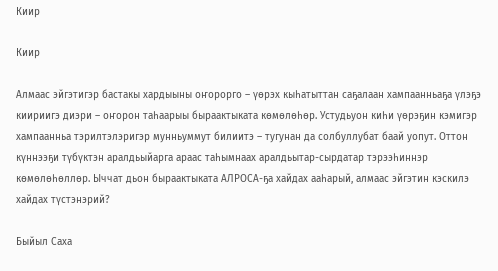Киир

Киир

Алмаас эйгэтигэр бастакы хардыыны оҥорорго – үөрэх кыһатыттан саҕалаан хампаанньаҕа үлэҕэ киириигэ диэри – оҥорон таһаарыы быраактыката көмөлөһөр. Устудьуон киһи үөрэҕин кэмигэр хампаанньа тэрилтэлэригэр мунньуммут билиитэ – тугунан да солбуллубат баай уопут. Оттон күннээҕи түбүктэн аралдьыйарга араас таһымнаах аралдьытар-сырдатар тэрээһиннэр көмөлөһөллөр. Ыччат дьон быраактыката АЛРОСА-ҕа хайдах ааһарый, алмаас эйгэтин кэскилэ хайдах түстэнэрий?

Быйыл Саха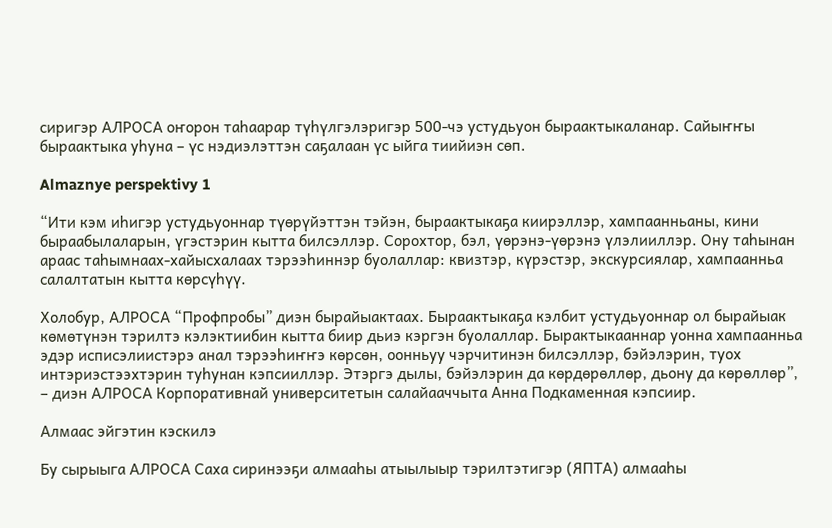сиригэр АЛРОСА оҥорон таһаарар түһүлгэлэригэр 500-чэ устудьуон быраактыкаланар. Сайыҥҥы быраактыка уһуна – үс нэдиэлэттэн саҕалаан үс ыйга тиийиэн сөп.

Almaznye perspektivy 1

“Ити кэм иһигэр устудьуоннар түөрүйэттэн тэйэн, быраактыкаҕа киирэллэр, хампаанньаны, кини быраабылаларын, үгэстэрин кытта билсэллэр. Сорохтор, бэл, үөрэнэ-үөрэнэ үлэлииллэр. Ону таһынан араас таһымнаах-хайысхалаах тэрээһиннэр буолаллар: квизтэр, күрэстэр, экскурсиялар, хампаанньа салалтатын кытта көрсүһүү.

Холобур, АЛРОСА “Профпробы” диэн бырайыактаах. Быраактыкаҕа кэлбит устудьуоннар ол бырайыак көмөтүнэн тэрилтэ кэлэктиибин кытта биир дьиэ кэргэн буолаллар. Бырактыкааннар уонна хампаанньа эдэр исписэлиистэрэ анал тэрээһиҥҥэ көрсөн, оонньуу чэрчитинэн билсэллэр, бэйэлэрин, туох интэриэстээхтэрин туһунан кэпсииллэр. Этэргэ дылы, бэйэлэрин да көрдөрөллөр, дьону да көрөллөр”, – диэн АЛРОСА Корпоративнай университетын салайааччыта Анна Подкаменная кэпсиир.

Алмаас эйгэтин кэскилэ

Бу сырыыга АЛРОСА Саха сиринээҕи алмааһы атыылыыр тэрилтэтигэр (ЯПТА) алмааһы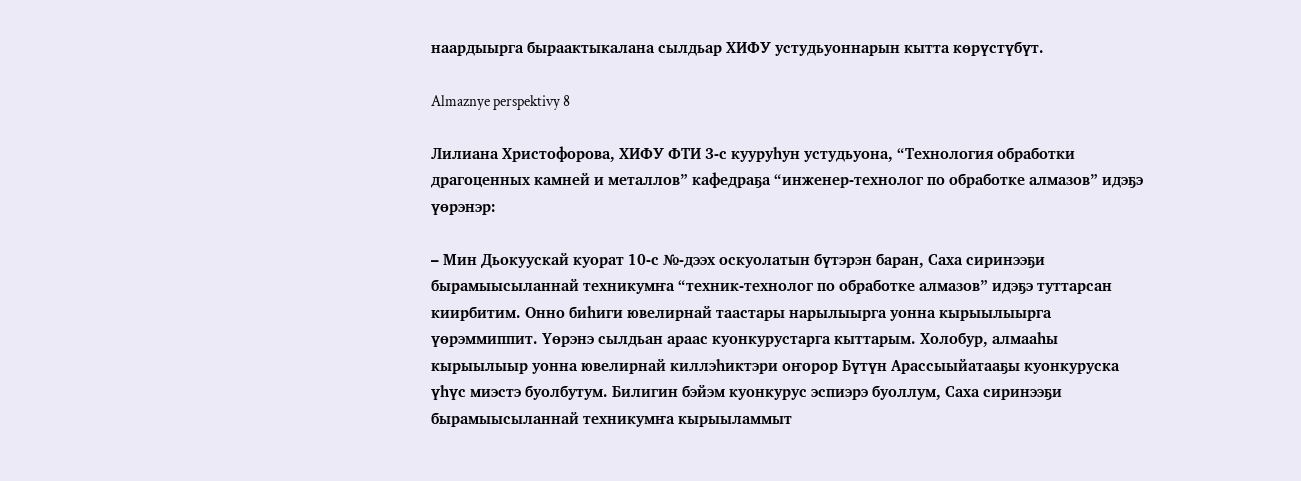наардыырга быраактыкалана сылдьар ХИФУ устудьуоннарын кытта көрүстүбүт.

Almaznye perspektivy 8

Лилиана Христофорова, ХИФУ ФТИ 3-с кууруһун устудьуона, “Технология обработки драгоценных камней и металлов” кафедраҕа “инженер-технолог по обработке алмазов” идэҕэ үөрэнэр:

– Мин Дьокуускай куорат 10-с №-дээх оскуолатын бүтэрэн баран, Саха сиринээҕи бырамыысыланнай техникумҥа “техник-технолог по обработке алмазов” идэҕэ туттарсан киирбитим. Онно биһиги ювелирнай таастары нарылыырга уонна кырыылыырга үөрэммиппит. Үөрэнэ сылдьан араас куонкурустарга кыттарым. Холобур, алмааһы кырыылыыр уонна ювелирнай киллэһиктэри оҥорор Бүтүн Арассыыйатааҕы куонкуруска үһүс миэстэ буолбутум. Билигин бэйэм куонкурус эспиэрэ буоллум, Саха сиринээҕи бырамыысыланнай техникумҥа кырыыламмыт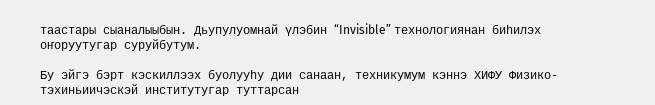таастары сыаналыыбын. Дьупулуомнай үлэбин “Invisible” технологиянан биһилэх оҥоруутугар суруйбутум.

Бу эйгэ бэрт кэскиллээх буолууһу дии санаан, техникумум кэннэ ХИФУ Физико-тэхиньиичэскэй институтугар туттарсан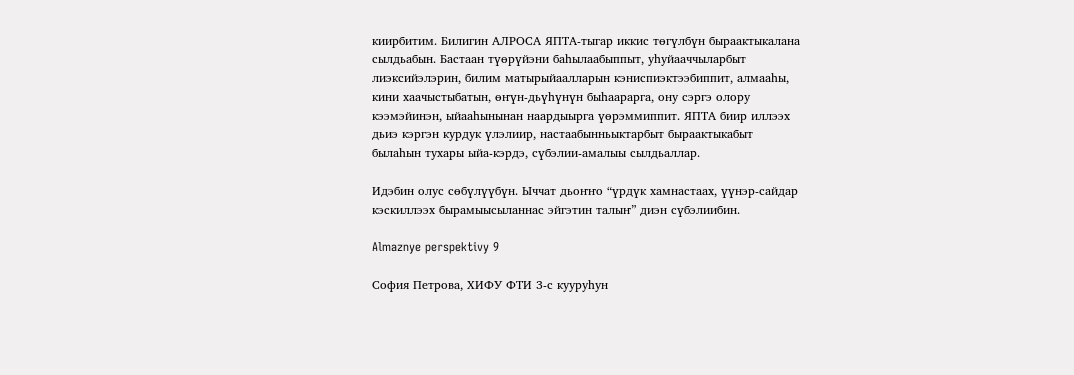киирбитим. Билигин АЛРОСА ЯПТА-тыгар иккис төгүлбүн быраактыкалана сылдьабын. Бастаан түөрүйэни баһылаабыппыт, уһуйааччыларбыт лиэксийэлэрин, билим матырыйаалларын кэниспиэктээбиппит, алмааһы, кини хаачыстыбатын, өҥүн-дьүһүнүн быһаарарга, ону сэргэ олору кээмэйинэн, ыйааһынынан наардыырга үөрэммиппит. ЯПТА биир иллээх дьиэ кэргэн курдук үлэлиир, настаабынньыктарбыт быраактыкабыт былаһын тухары ыйа-кэрдэ, сүбэлии-амалыы сылдьаллар.

Идэбин олус сөбүлүүбүн. Ыччат дьоҥҥо “үрдүк хамнастаах, үүнэр-сайдар кэскиллээх бырамыысыланнас эйгэтин талыҥ” диэн сүбэлиибин.

Almaznye perspektivy 9

София Петрова, ХИФУ ФТИ 3-с кууруһун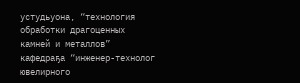устудьуона, “технология обработки драгоценных камней и металлов” кафедраҕа “инженер-технолог ювелирного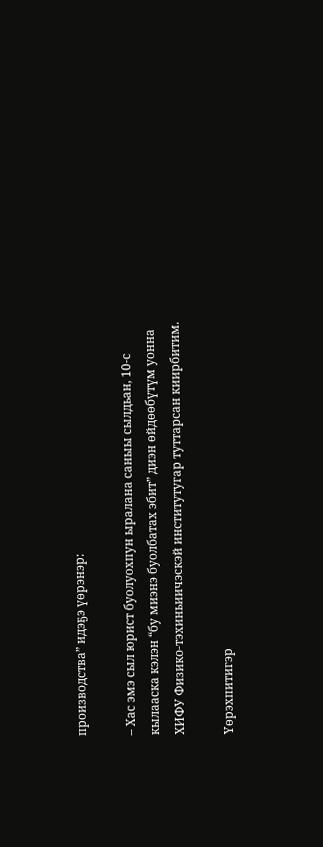производства” идэҕэ үөрэнэр:

– Хас эмэ сыл юрист буолуохпун ыралана саныы сылдьан, 10-с кылааска кэлэн “бу миэнэ буолбатах эбит” диэн өйдөөбүтүм уонна ХИФУ Физико-тэхиньиичэскэй институтугар туттарсан киирбитим.

Үөрэхпитигэр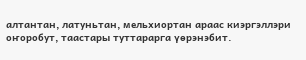алтантан, латуньтан, мельхиортан араас киэргэллэри оҥоробут, таастары туттарарга үөрэнэбит.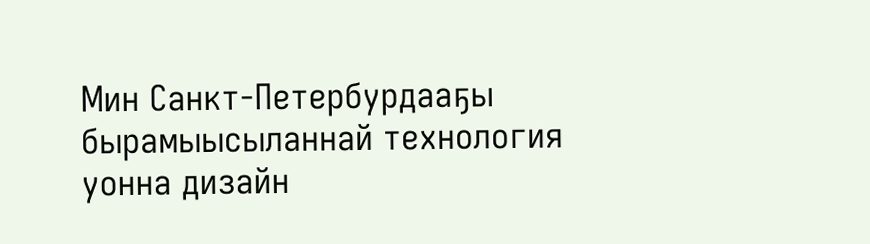Мин Санкт-Петербурдааҕы бырамыысыланнай технология уонна дизайн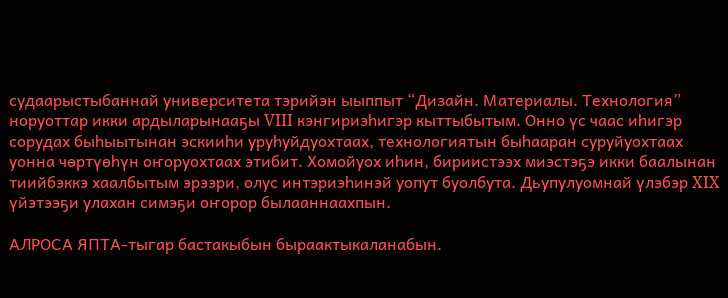судаарыстыбаннай университета тэрийэн ыыппыт “Дизайн. Материалы. Технология” норуоттар икки ардыларынааҕы VIII кэнгириэһигэр кыттыбытым. Онно үс чаас иһигэр сорудах быһыытынан эскииһи уруһуйдуохтаах, технологиятын быһааран суруйуохтаах уонна чөртүөһүн оҥоруохтаах этибит. Хомойуох иһин, бириистээх миэстэҕэ икки баалынан тиийбэккэ хаалбытым эрээри, олус интэриэһинэй уопут буолбута. Дьупулуомнай үлэбэр XIX үйэтээҕи улахан симэҕи оҥорор былааннаахпын.

АЛРОСА ЯПТА-тыгар бастакыбын быраактыкаланабын.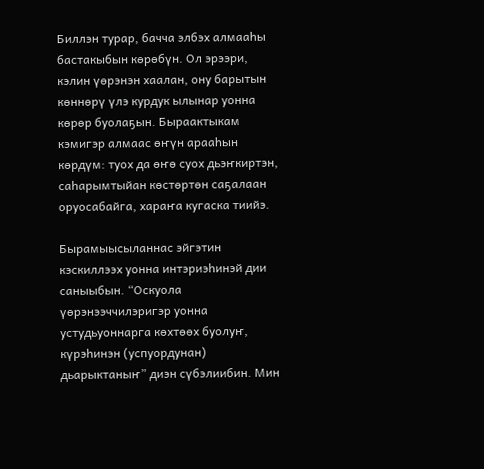Биллэн турар, бачча элбэх алмааһы бастакыбын көрөбүн. Ол эрээри, кэлин үөрэнэн хаалан, ону барытын көннөрү үлэ курдук ылынар уонна көрөр буолаҕын. Быраактыкам кэмигэр алмаас өҥүн арааһын көрдүм: туох да өҥө суох дьэҥкиртэн, саһарымтыйан көстөртөн саҕалаан оруосабайга, хараҥа кугаска тиийэ.

Бырамыысыланнас эйгэтин кэскиллээх уонна интэриэһинэй дии саныыбын. “Оскуола үөрэнээччилэригэр уонна устудьуоннарга көхтөөх буолуҥ, күрэһинэн (успуордунан) дьарыктаныҥ” диэн сүбэлиибин. Мин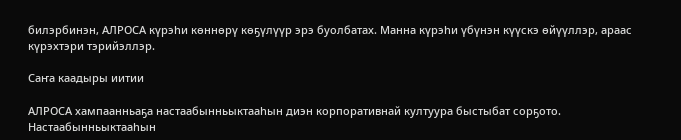билэрбинэн, АЛРОСА күрэһи көннөрү көҕүлүүр эрэ буолбатах. Манна күрэһи үбүнэн күүскэ өйүүллэр, араас күрэхтэри тэрийэллэр.

Саҥа каадыры иитии

АЛРОСА хампаанньаҕа настаабынньыктааһын диэн корпоративнай култуура быстыбат сорҕото. Настаабынньыктааһын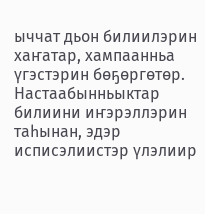ыччат дьон билиилэрин хаҥатар, хампаанньа үгэстэрин бөҕөргөтөр. Настаабынньыктар билиини иҥэрэллэрин таһынан, эдэр исписэлиистэр үлэлиир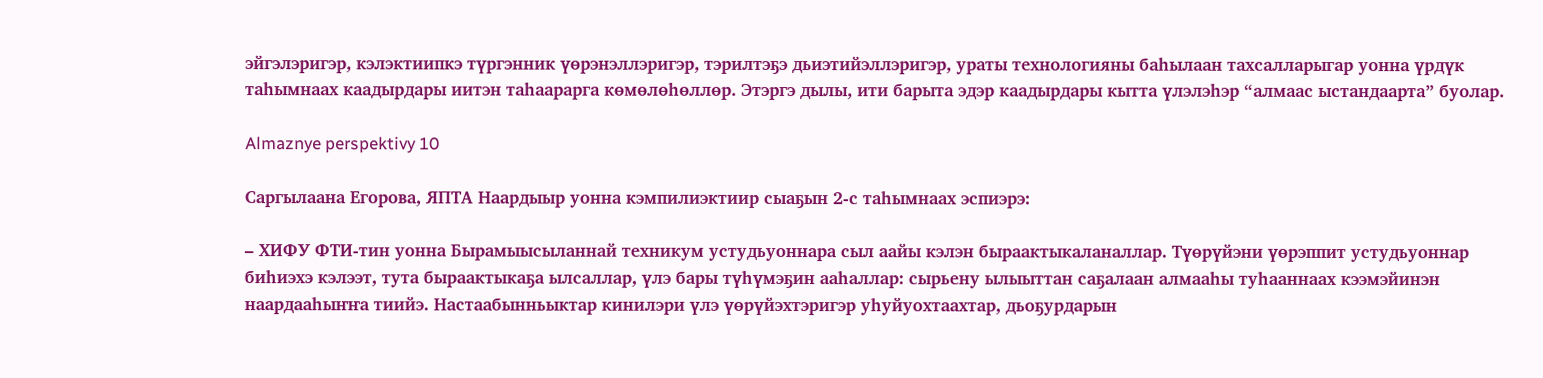эйгэлэригэр, кэлэктиипкэ түргэнник үөрэнэллэригэр, тэрилтэҕэ дьиэтийэллэригэр, ураты технологияны баһылаан тахсалларыгар уонна үрдүк таһымнаах каадырдары иитэн таһаарарга көмөлөһөллөр. Этэргэ дылы, ити барыта эдэр каадырдары кытта үлэлэһэр “алмаас ыстандаарта” буолар.

Almaznye perspektivy 10

Саргылаана Егорова, ЯПТА Наардыыр уонна кэмпилиэктиир сыаҕын 2-с таһымнаах эспиэрэ:

– ХИФУ ФТИ-тин уонна Бырамыысыланнай техникум устудьуоннара сыл аайы кэлэн быраактыкаланаллар. Түөрүйэни үөрэппит устудьуоннар биһиэхэ кэлээт, тута быраактыкаҕа ылсаллар, үлэ бары түһүмэҕин ааһаллар: сырьену ылыыттан саҕалаан алмааһы туһааннаах кээмэйинэн наардааһыҥҥа тиийэ. Настаабынньыктар кинилэри үлэ үөрүйэхтэригэр уһуйуохтаахтар, дьоҕурдарын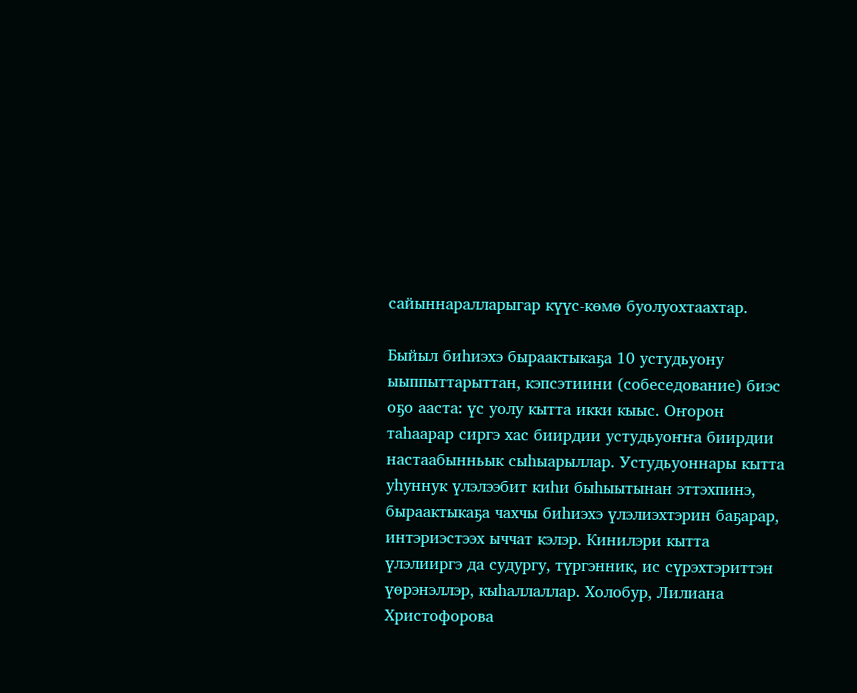сайыннаралларыгар күүс-көмө буолуохтаахтар.

Быйыл биһиэхэ быраактыкаҕа 10 устудьуону ыыппыттарыттан, кэпсэтиини (собеседование) биэс оҕо ааста: үс уолу кытта икки кыыс. Оҥорон таһаарар сиргэ хас биирдии устудьуоҥҥа биирдии настаабынньык сыһыарыллар. Устудьуоннары кытта уһуннук үлэлээбит киһи быһыытынан эттэхпинэ, быраактыкаҕа чахчы биһиэхэ үлэлиэхтэрин баҕарар, интэриэстээх ыччат кэлэр. Кинилэри кытта үлэлииргэ да судургу, түргэнник, ис сүрэхтэриттэн үөрэнэллэр, кыһаллаллар. Холобур, Лилиана Христофорова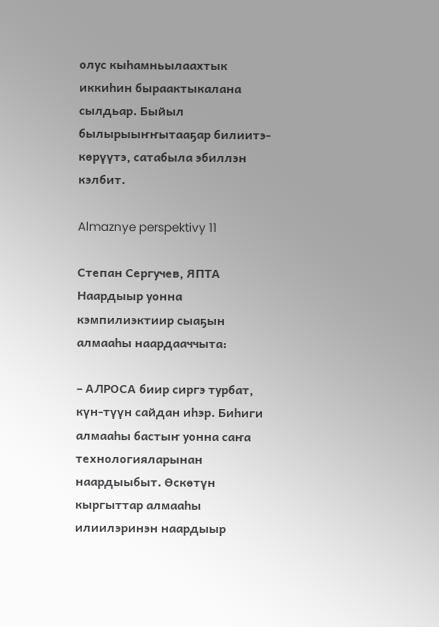олус кыһамньылаахтык иккиһин быраактыкалана сылдьар. Быйыл былырыыҥҥытааҕар билиитэ-көрүүтэ, сатабыла эбиллэн кэлбит.

Almaznye perspektivy 11

Степан Сергучев, ЯПТА Наардыыр уонна кэмпилиэктиир сыаҕын алмааһы наардааччыта:

– АЛРОСА биир сиргэ турбат, күн-түүн сайдан иһэр. Биһиги алмааһы бастыҥ уонна саҥа технологияларынан наардыыбыт. Өскөтүн кыргыттар алмааһы илиилэринэн наардыыр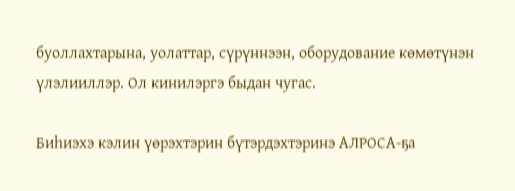буоллахтарына, уолаттар, сүрүннээн, оборудование көмөтүнэн үлэлииллэр. Ол кинилэргэ быдан чугас.

Биһиэхэ кэлин үөрэхтэрин бүтэрдэхтэринэ АЛРОСА-ҕа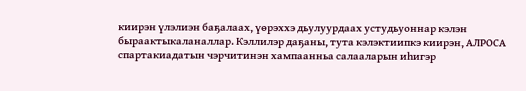киирэн үлэлиэн баҕалаах, үөрэххэ дьулуурдаах устудьуоннар кэлэн быраактыкаланаллар. Кэллилэр даҕаны, тута кэлэктиипкэ киирэн, АЛРОСА спартакиадатын чэрчитинэн хампаанньа салааларын иһигэр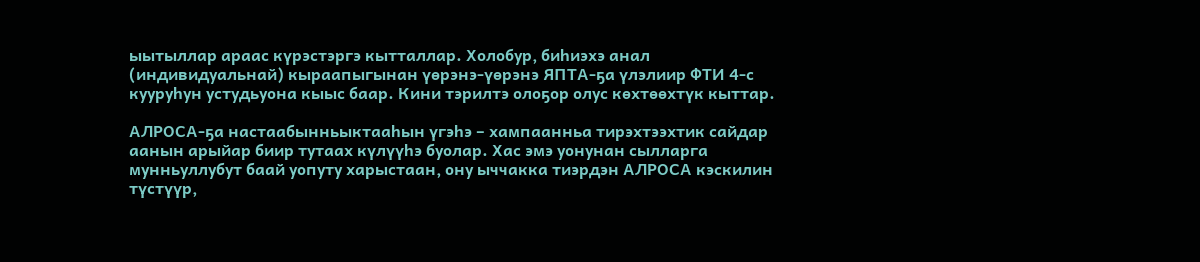ыытыллар араас күрэстэргэ кытталлар. Холобур, биһиэхэ анал (индивидуальнай) кыраапыгынан үөрэнэ-үөрэнэ ЯПТА-ҕа үлэлиир ФТИ 4-с кууруһун устудьуона кыыс баар. Кини тэрилтэ олоҕор олус көхтөөхтүк кыттар.

АЛРОСА-ҕа настаабынньыктааһын үгэһэ – хампаанньа тирэхтээхтик сайдар аанын арыйар биир тутаах күлүүһэ буолар. Хас эмэ уонунан сылларга мунньуллубут баай уопуту харыстаан, ону ыччакка тиэрдэн АЛРОСА кэскилин түстүүр,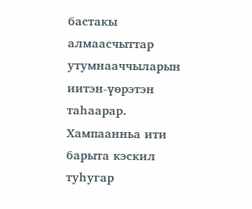бастакы алмаасчыттар утумнааччыларын иитэн-үөрэтэн таһаарар. Хампаанньа ити барыта кэскил туһугар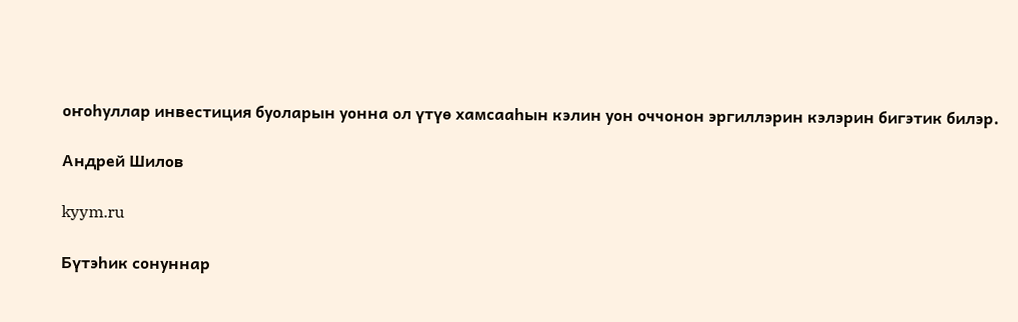оҥоһуллар инвестиция буоларын уонна ол үтүө хамсааһын кэлин уон оччонон эргиллэрин кэлэрин бигэтик билэр.

Андрей Шилов

kyym.ru

Бүтэһик сонуннар